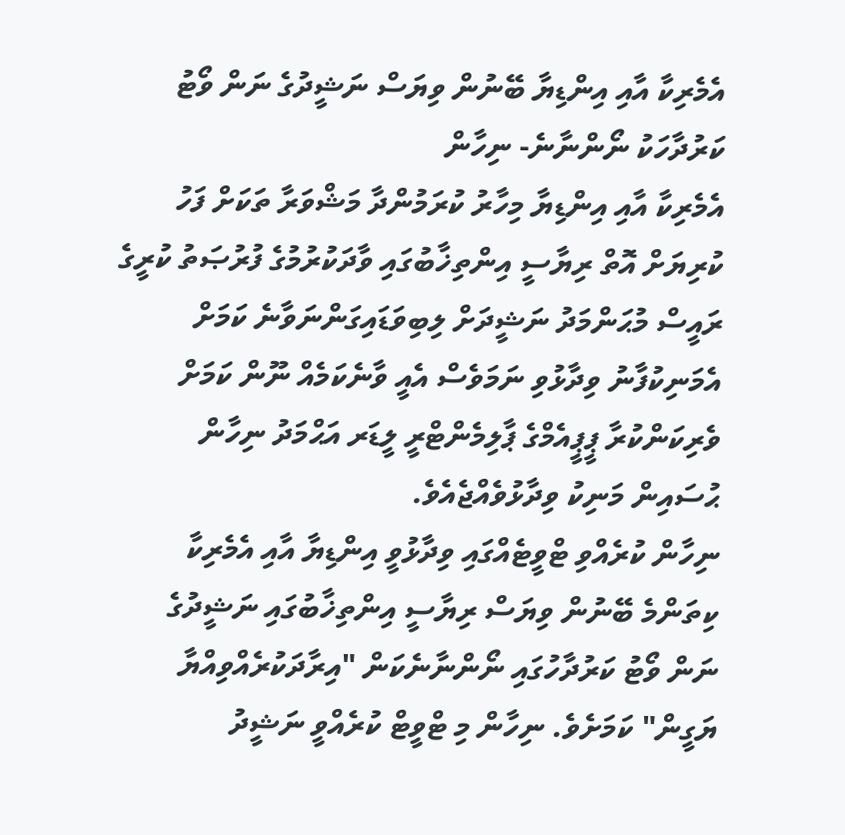އެމެރިކާ އާއި އިންޑިޔާ ބޭނުން ވިޔަސް ނަޝީދުގެ ނަން ވޯޓު ކަރުދާހަކު ނޯންނާނެ- ނިހާން
އެމެރިކާ އާއި އިންޑިޔާ މިހާރު ކުރަމުންދާ މަޝްވަރާ ތަކަށް ފަހު ކުރިޔަށް އޮތް ރިޔާސީ އިންތިޚާބުގައި ވާދަކުރުމުގެ ފުރުޞަތު ކުރީގެ ރައީސް މުޙަންމަދު ނަޝީދަށް ލިބިވަޑައިގަންނަވާނެ ކަމަށް އެމަނިކުފާނު ވިދާޅުވި ނަމަވެސް އެއީ ވާނެކަމެއް ނޫން ކަމަށް ވެރިކަންކުރާ ޕީޕީއެމްގެ ޕާލިމެންޓްރީ ލީޑަރ އަޙްމަދު ނިހާން ޙުސައިން މަނިކު ވިދާޅުވެއްޖެއެވެ.
ނިހާން ކުރެއްވި ޓްވީޓެއްގައި ވިދާޅުވީ އިންޑިޔާ އާއި އެމެރިކާ ކިތަންމެ ބޭނުން ވިޔަސް ރިޔާސީ އިންތިޚާބުގައި ނަޝީދުގެ ނަން ވޯޓު ކަރުދާހުގައި ނޯންނާނެކަން "އިރާދަކުރެއްވިއްޔާ ޔަގީން" ކަމަށެވެ. ނިހާން މި ޓްވީޓް ކުރެއްވީ ނަޝީދު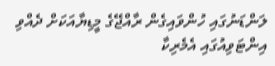ލަންޑަނުގައި ހުންވައިގެން ރާއްޖޭގެ މީޑިޔާއަކަށް ދެއްވި އިންޓަވިއުގައި އެމެރިކާ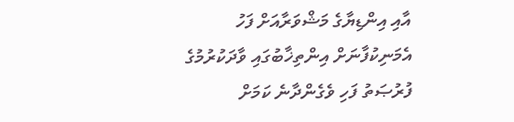އާއި އިންޑިޔާގެ މަޝްވަރާއަށް ފަހު އެމަނިކުފާނަށް އިންތިޚާބުގައި ވާދަކުރުމުގެ ފުރުޞަތު ފަހި ވެގެންދާނެ ކަމަށް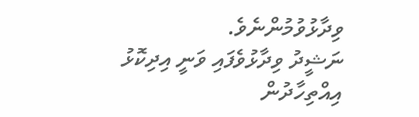ވިދާޅުވުމުންނެވެ.
ނަޝީދު ވިދާޅުވެފައި ވަނީ އިދިކޮޅު އިއްތިހާދުން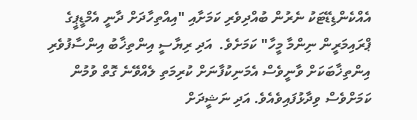އެއްކެންޑިޑޭޓަކު ނެރުން ބުއްދިވެރި ކަމަށާއި "އިއްތިހާދަށް ދާނީ އެމްޑީޕީގެ ޕްރައިމަރީން ނިންމާ މީހާ" ކަމަށެވެ.  އަދި ރިޔާސީ އިންތިޚާބު އިންސާފުވެރި އިންތިޚާބަކަށް ވާނީވެސް އެމަނިކުފާނަށް ކުރިމަތި ލެއްވޭނެ ގޮތް ވުމުން ކަމަށްވެސް ވިދާޅުފައިވެއެވެ. އަދި ނަޝީދަށް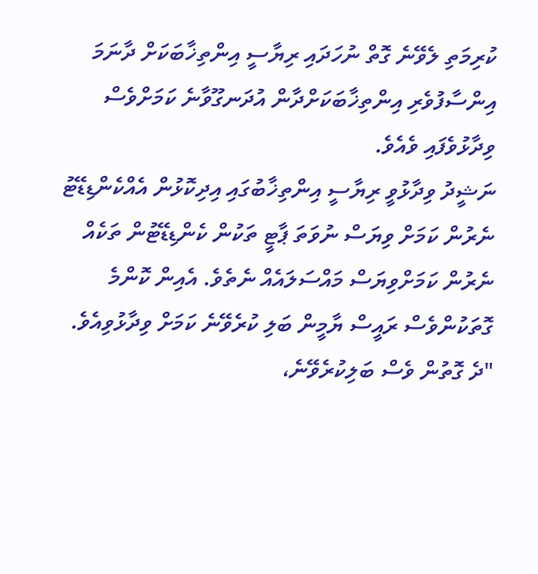ކުރިމަތި ލެވޭނެ ގޮތް ނުހަދައި ރިޔާސީ އިންތިޚާބަކަށް ދާނަމަ އިންސާފުވެރި އިންތިޚާބަކަށްދާން އުދަނގޫވާނެ ކަމަށްވެސް ވިދާޅުވެފައި ވެއެވެ.
ނަޝީދު ވިދާޅުވީ ރިޔާސީ އިންތިޚާބުގައި އިދިކޮޅުން އެއްކެންޑިޑޭޓު ނެރުން ކަމަށް ވިޔަސް ނުވަތަ ޕާޓީ ތަކުން ކެންޑިޑޭޓުން ތަކެއް ނެރުން ކަމަށްވިޔަސް މައްސަލައެއް ނެތެވެ. އެއިން ކޮންމެ ގޮތަކުންވެސް ރައީސް ޔާމީން ބަލި ކުރެވޭނެ ކަމަށް ވިދާޅުވިއެވެ.
"ދެ ގޮތުން ވެސް ބަލިކުރެވޭނެ،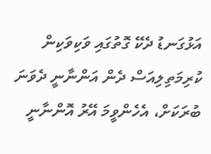އަޅުގަނޑު ދެކޭ ގޮތުގައި ވަކިވަކިން ކުރިމަތިލިއަސް ދެން އަންނާނީ ދެވަނަ ބުރަކަށް، އެހެންވީމަ އޭރު އޮންނާނީ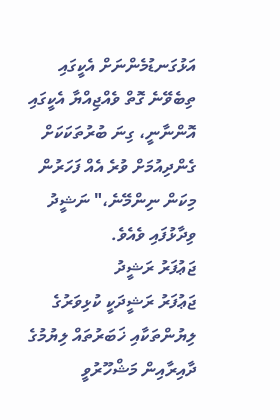އަޅުގަނޑުމެންނަށް އެކީގައި ތިބެވޭނެ ގޮތް ވެއްޖިއްޔާ އެކީގައި އޮންނާނީ، ގިނަ ބުރުތަކަކަށް ގެންދިއުމަށް ވުރެ އެއް ފަހަރުން މިކަން ނިންމޭނެ،" ނަޝީދު ވިދާޅުފައި ވެއެވެ.
ޖަޢުފަރު ރަޝީދު
ޖަޢުފަރު ރަޝީދަކީ ކުޅިވަރުގެ ލިޔުންތަކާއި ޚަބަރުތައް ލިޔުމުގެ ދާއިރާއިން މަޝްހޫރުވީ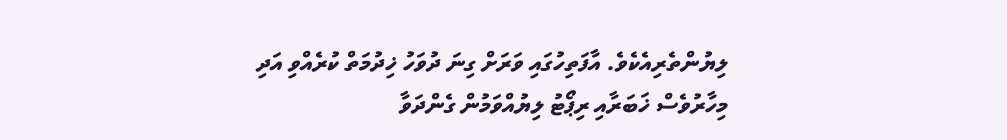ލިޔުންތެރިއެކެވެ. އާފަތިހުގައި ވަރަށް ގިނަ ދުވަހު ޚިދުމަތް ކުރެއްވި އަދި މިހާރުވެސް ޚަބަރާއި ރިޕޯޓު ލިޔުއްވަމުން ގެންދަވާ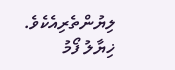ލިޔުންތެރިއެކެވެ.
ޚިޔާލު ފޯމު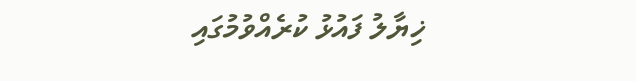ޚިޔާލު ފައުޅު ކުރެއްވުމުގައި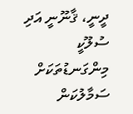ދީނީ، ޤާނޫނީ އަދި ސުލޫކީ މިންގަނޑުތަކަށް ސަމާލުކަން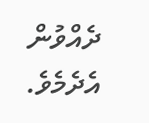ދެއްވުން އެދެމެވެ.